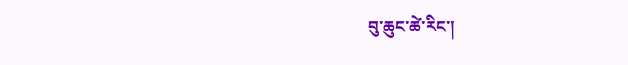བུ་ཆུང་ཚེ་རིང་།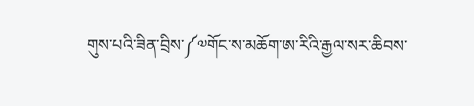གུས་པའི་ཟིན་བྲིས་༼༧གོང་ས་མཆོག་ཨ་རིའི་རྒྱལ་སར་ཆིབས་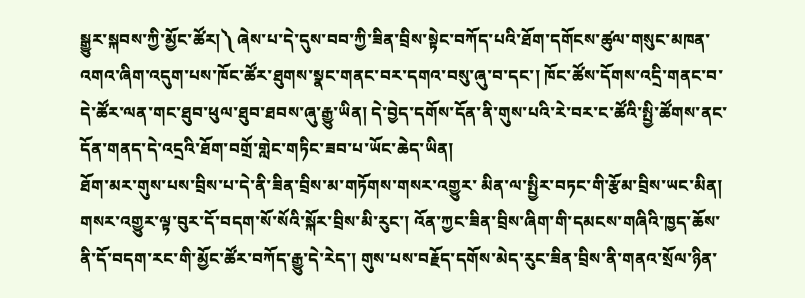སྒྱུར་སྐབས་ཀྱི་མྱོང་ཚོར།༽ ཞེས་པ་དེ་དུས་བབ་ཀྱི་ཟིན་བྲིས་སྟེང་བཀོད་པའི་ཐོག་དགོངས་ཚུལ་གསུང་མཁན་འགའ་ཞིག་འདུག་པས་ཁོང་ཚོར་ཐུགས་སྣང་གནང་བར་དགའ་བསུ་ཞུ་བ་དང་། ཁོང་ཚོས་དོགས་འདྲི་གནང་བ་དེ་ཚོར་ལན་གང་ཐུབ་ཕུལ་ཐུབ་ཐབས་ཞུ་རྒྱུ་ཡིན། དེ་བྱེད་དགོས་དོན་ནི་གུས་པའི་རེ་བར་ང་ཚོའི་སྤྱི་ཚོགས་ནང་དོན་གནད་དེ་འདྲའི་ཐོག་བགྲོ་གླེང་གཏིང་ཟབ་པ་ཡོང་ཆེད་ཡིན།
ཐོག་མར་གུས་པས་བྲིས་པ་དེ་ནི་ཟིན་བྲིས་མ་གཏོགས་གསར་འགྱུར་ མིན་ལ་སྤྱིར་བཏང་གི་རྩོམ་བྲིས་ཡང་མིན། གསར་འགྱུར་ལྟ་བུར་དོ་བདག་སོ་སོའི་སྐོར་བྲིས་མི་རུང་། འོན་ཀྱང་ཟིན་བྲིས་ཞིག་གི་དམངས་གཞིའི་ཁྱད་ཆོས་ནི་དོ་བདག་རང་གི་མྱོང་ཚོར་བཀོད་རྒྱུ་དེ་རེད་། གུས་པས་བརྗོད་དགོས་མེད་རུང་ཟིན་བྲིས་ནི་གནའ་སྲོལ་ཉིན་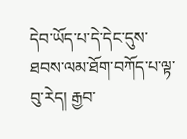དེབ་ཡོད་པ་དེ་དེང་དུས་ཐབས་ལམ་ཐོག་བཀོད་པ་ལྟ་བུ་རེད། རྒྱབ་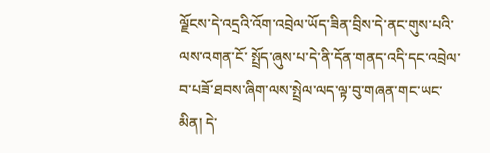ལྗོངས་དེ་འདྲའི་འོག་འབྲེལ་ཡོད་ཟིན་བྲིས་དེ་ནང་གུས་པའི་ལས་འགན་ངོ་ སྤྲོད་ཞུས་པ་དེ་ནི་དོན་གནད་འདི་དང་འབྲེལ་བ་པཟོ་ཐབས་ཞིག་ལས་སྤྲེལ་ལད་ལྟ་བུ་གཞན་གང་ཡང་མིན། དེ་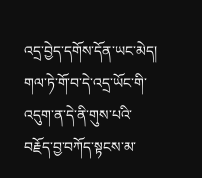འདྲ་བྱེད་དགོས་དོན་ཡང་མེད། གལ་ཏེ་གོ་བ་དེ་འདྲ་ཡོང་གི་འདུག་ན་དེ་ནི་གུས་པའི་བརྗོད་བྱ་བཀོད་སྟངས་མ་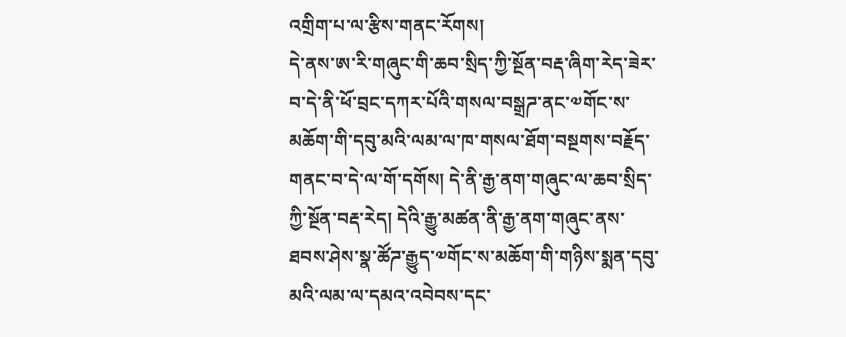འགྲིག་པ་ལ་རྩིས་གནང་རོགས།
དེ་ནས་ཨ་རི་གཞུང་གི་ཆབ་སྲིད་ཀྱི་སྔོན་བརྡ་ཞིག་རེད་ཟེར་བ་དེ་ནི་ཕོ་བྲང་དཀར་པོའི་གསལ་བསྒྲཌ་ནང་༧གོང་ས་མཆོག་གི་དབུ་མའི་ལམ་ལ་ཁ་གསལ་ཐོག་བསྔགས་བརྗོད་གནང་བ་དེ་ལ་གོ་དགོས། དེ་ནི་རྒྱ་ནག་གཞུང་ལ་ཆབ་སྲིད་ཀྱི་སྔོན་བརྡ་རེད། དེའི་རྒྱུ་མཚན་ནི་རྒྱ་ནག་གཞུང་ནས་ཐབས་ཤེས་སྣ་ཚོཌ་རྒྱུད་༧གོང་ས་མཆོག་གི་གཉིས་སྨན་དབུ་མའི་ལམ་ལ་དམའ་འབེབས་དང་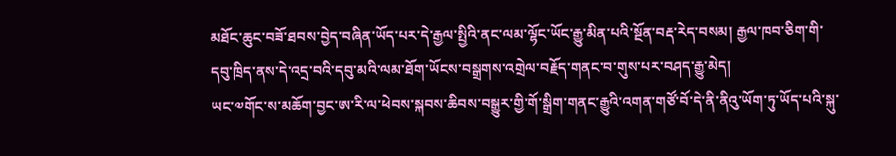མཐོང་ཆུང་བཟོ་ཐབས་བྱེད་བཞིན་ཡོད་པར་དེ་རྒྱལ་སྤྱིའི་ནང་ལམ་ལྷོང་ཡོང་རྒྱུ་མིན་པའི་སྔོན་བརྡ་རེད་བསམ། རྒྱལ་ཁབ་ཅིག་གི་དབུ་ཁྲིད་ནས་དེ་འདྲ་བའི་དབུ་མའི་ལམ་ཐོག་ཡོངས་བསྒྲགས་འགྲེལ་བརྗོད་གནང་བ་གུས་པར་བཤད་རྒྱུ་མེད།
ཡང་༧གོང་ས་མཆོག་བྱང་ཨ་རི་ལ་ཕེབས་སྐབས་ཆིབས་བསྒྱུར་གྱི་གོ་སྒྲིག་གནང་རྒྱུའི་འགན་གཙོ་བོ་དེ་ནི་ནིའུ་ཡོག་ཏུ་ཡོད་པའི་སྐུ་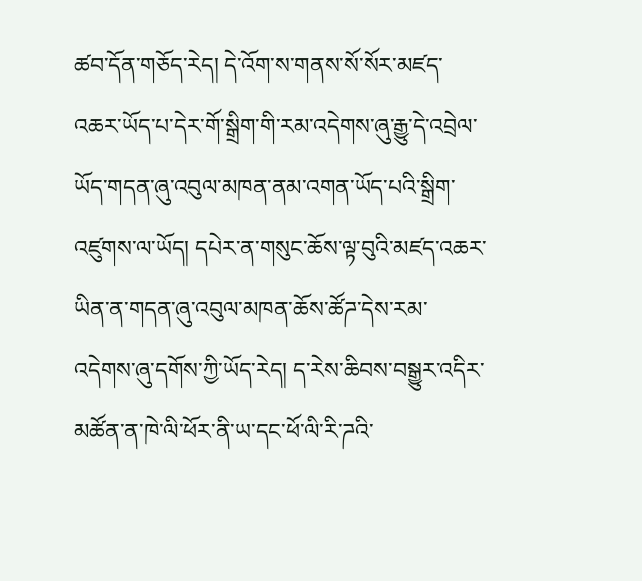ཚབ་དོན་གཅོད་རེད། དེ་འོག་ས་གནས་སོ་སོར་མཛད་འཆར་ཡོད་པ་དེར་གོ་སྒྲིག་གི་རམ་འདེགས་ཞུ་རྒྱུ་དེ་འབྲེལ་ཡོད་གདན་ཞུ་འབུལ་མཁན་ནམ་འགན་ཡོད་པའི་སྒྲིག་འཛུགས་ལ་ཡོད། དཔེར་ན་གསུང་ཆོས་ལྟ་བུའི་མཛད་འཆར་ཡིན་ན་གདན་ཞུ་འབུལ་མཁན་ཆོས་ཚོཌ་དེས་རམ་ འདེགས་ཞུ་དགོས་ཀྱི་ཡོད་རེད། ད་རེས་ཆིབས་བསྒྱུར་འདིར་མཚོན་ན་ཁེ་ལི་ཕོར་ནི་ཡ་དང་ཕོ་ལི་རི་ཌའི་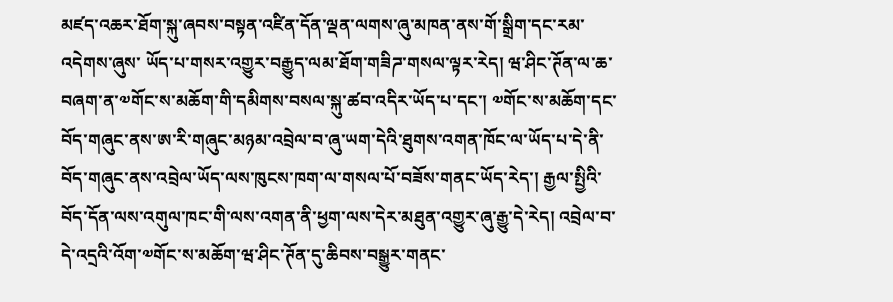མཛད་འཆར་ཐོག་སྐུ་ཞབས་བསྟན་འཛིན་དོན་ལྡན་ལགས་ཞུ་མཁན་ནས་གོ་སྒྲིག་དང་རམ་འདེགས་ཞུས་ ཡོད་པ་གསར་འགྱུར་བརྒྱུད་ལམ་ཐོག་གཟིཌ་གསལ་ལྟར་རེད། ཝ་ཤིང་ཊོན་ལ་ཆ་བཞག་ན་༧གོང་ས་མཆོག་གི་དམིགས་བསལ་སྐུ་ཚབ་འདིར་ཡོད་པ་དང་། ༧གོང་ས་མཆོག་དང་བོད་གཞུང་ནས་ཨ་རི་གཞུང་མཉམ་འབྲེལ་བ་ཞུ་ཡག་དེའི་ཐུགས་འགན་ཁོང་ལ་ཡོད་པ་དེ་ནི་བོད་གཞུང་ནས་འབྲེལ་ཡོད་ལས་ཁུངས་ཁག་ལ་གསལ་པོ་བཟོས་གནང་ཡོད་རེད་། རྒྱལ་སྤྱིའི་བོད་དོན་ལས་འགུལ་ཁང་གི་ལས་འགན་ནི་ཕྱག་ལས་དེར་མཐུན་འགྱུར་ཞུ་རྒྱུ་དེ་རེད། འབྲེལ་བ་དེ་འདྲའི་འོག་༧གོང་ས་མཆོག་ཝ་ཤིང་ཊོན་དུ་ཆིབས་བསྒྱུར་གནང་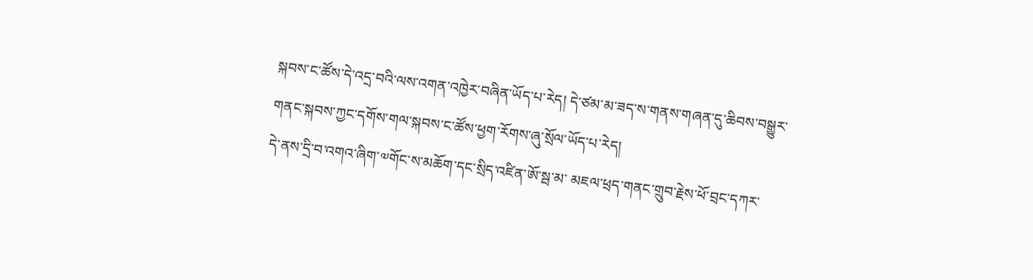སྐབས་ང་ཚོས་དེ་འདྲ་བའི་ལས་འགན་འཁྱེར་བཞིན་ཡོད་པ་རེད། དེ་ཙམ་མ་ཟད་ས་གནས་གཞན་དུ་ཆིབས་བསྒྱུར་གནང་སྐབས་ཀྱང་དགོས་གལ་སྐབས་ང་ཚོས་ཕྱག་རོགས་ཞུ་སྲོལ་ཡོད་པ་རེད།
དེ་ནས་དྲི་བ་འགའ་ཞིག་༧གོང་ས་མཆོག་དང་སྲིད་འཛིན་ཨོ་སྦ་མ་ མཇལ་ཕྲད་གནང་གྲུབ་རྗེས་ཕོ་བྲང་དཀར་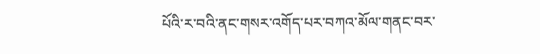པོའི་ར་བའི་ནང་གསར་འགོད་པར་བཀའ་མོལ་གནང་བར་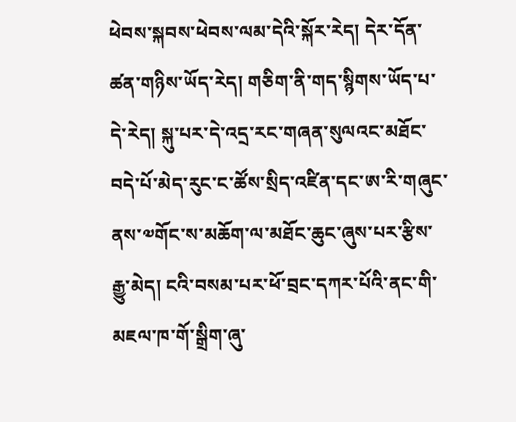ཕེབས་སྐབས་ཕེབས་ལམ་དེའི་སྐོར་རེད། དེར་དོན་ཚན་གཉིས་ཡོད་རེད། གཅིག་ནི་གད་སྙིགས་ཡོད་པ་དེ་རེད། སྐུ་པར་དེ་འདྲ་རང་གཞན་སུལའང་མཐོང་བདེ་པོ་མེད་རུང་ང་ཚོས་སྲིད་འཛིན་དང་ཨ་རི་གཞུང་ནས་༧གོང་ས་མཆོག་ལ་མཐོང་ཆུང་ཞུས་པར་རྩིས་རྒྱུ་མེད། ངའི་བསམ་པར་ཕོ་བྲང་དཀར་པོའི་ནང་གི་མཇལ་ཁ་གོ་སྒྲིག་ཞུ་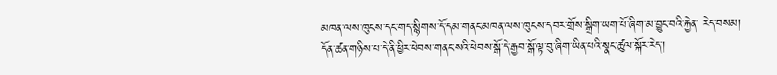མཁན་ལས་ཁུངས་དང་གད་སྙིགས་དོ་དམ་གནང་མཁན་ལས་ཁུངས་དབར་གྲོས་སྒྲིག་ཡག་པོ་ཞིག་མ་བྱུང་བའི་རྐྱེན་ རེད་བསམ།
དོན་ཚན་གཉིས་པ་དེ་ནི་ཕྱིར་ཕེབས་གནང་སའི་ཕེབས་སྒོ་དེ་རྒྱབ་སྒོ་ལྟ་བུ་ཞིག་ཡིན་པའི་སྣང་ཚུལ་སྐོར་རེད་།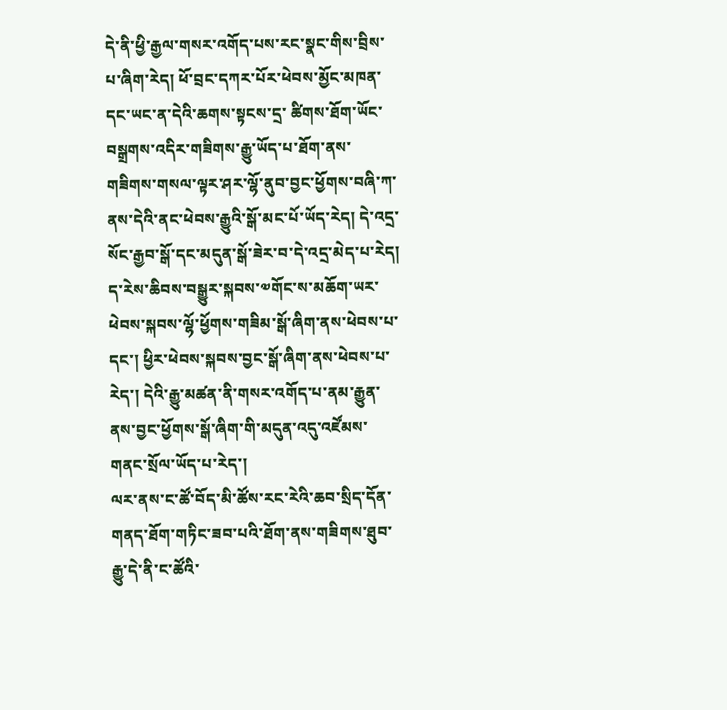དེ་ནི་ཕྱི་རྒྱལ་གསར་འགོད་པས་རང་སྣང་གིས་བྲིས་པ་ཞིག་རེད། ཕོ་བྲང་དཀར་པོར་ཕེབས་མྱོང་མཁན་དང་ཡང་ན་དེའི་ཆགས་སྟངས་དྲ་ ཚིགས་ཐོག་ཡོང་བསྒྲགས་འདིར་གཟིགས་རྒྱུ་ཡོད་པ་ཐོག་ནས་གཟིགས་གསལ་ལྟར་ཤར་ལྷོ་ནུབ་བྱང་ཕྱོགས་བཞི་ཀ་ནས་དེའི་ནང་ཕེབས་རྒྱུའི་སྒོ་མང་པོ་ཡོད་རེད། དེ་འདྲ་སོང་རྒྱབ་སྒོ་དང་མདུན་སྒོ་ཟེར་བ་དེ་འདྲ་མེད་པ་རེད། ད་རེས་ཆིབས་བསྒྱུར་སྐབས་༧གོང་ས་མཆོག་ཡར་ཕེབས་སྐབས་ལྷོ་ཕྱོགས་གཟིམ་སྒོ་ཞིག་ནས་ཕེབས་པ་དང་། ཕྱིར་ཕེབས་སྐབས་བྱང་སྒོ་ཞིག་ནས་ཕེབས་པ་རེད་། དེའི་རྒྱུ་མཚན་ནི་གསར་འགོད་པ་ནམ་རྒྱུན་ནས་བྱང་ཕྱོགས་སྒོ་ཞིག་གི་མདུན་འདུ་འཛོམས་གནང་སྲོལ་ཡོད་པ་རེད་།
ལར་ནས་ང་ཚོ་བོད་མི་ཚོས་རང་རེའི་ཆབ་སྲིད་དོན་གནད་ཐོག་གཏིང་ཟབ་པའི་ཐོག་ནས་གཟིགས་ཐུབ་རྒྱུ་དེ་ནི་ང་ཚོའི་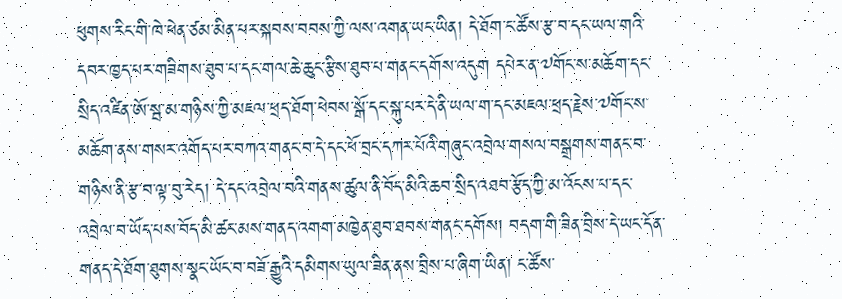ཕུགས་རིང་གི་ཁེ་ཕེན་ཙམ་མིན་པར་སྐབས་བབས་ཀྱི་ལས་འགན་ཡང་ཡིན། དེ་ཐོག་ང་ཚོས་རྩ་བ་དང་ཡལ་གའི་དབར་ཁྱད་པར་གཟིགས་ཐུབ་པ་དང་གལ་ཆེ་ཆུང་རྩིས་ཐུབ་པ་གནང་དགོས་འདུག དཔེར་ན་༧གོང་ས་མཆོག་དང་སྲིད་འཛིན་ཨོ་སྦ་མ་གཉིས་ཀྱི་མཇལ་ཕྲད་ཐོག་ཕེབས་སྒོ་དང་སྐུ་པར་དེ་ནི་ཡལ་ག་དང་མཇལ་ཕྲད་རྗེས་༧གོང་ས་མཆོག་ནས་གསར་འགོད་པར་བཀའ་གནང་བ་དེ་དང་ཕོ་བྲང་དཀར་པོའི་གཞུང་འབྲེལ་གསལ་བསྒྲགས་གནང་བ་གཉིས་ནི་རྩ་བ་ལྟ་བུ་རེད། དེ་དང་འབྲེལ་བའི་གནས་ཚུལ་ནི་བོད་མིའི་ཆབ་སྲིད་འཐབ་རྩོད་ཀྱི་མ་འོངས་པ་དང་ འབྲེལ་བ་ཡོད་པས་བོད་མི་ཚང་མས་གནད་འགག་མཁྱེན་ཐུབ་ཐབས་གནང་དགོས། བདག་གི་ཟིན་བྲིས་དེ་ཡང་དོན་གནད་དེ་ཐོག་ཐུགས་སྣང་ཡོང་བ་བཟོ་རྒྱུའི་དམིགས་ཡུལ་ཟིན་ནས་བྲིས་པ་ཞིག་ཡིན། ང་ཚོས་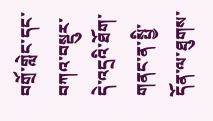བགྲོ་གླེང་དང་བཀའ་བསྡུར་དེ་འདྲའི་ཐོག་གནང་ན་སྤྱི་དོན་ལ་ཐུགས་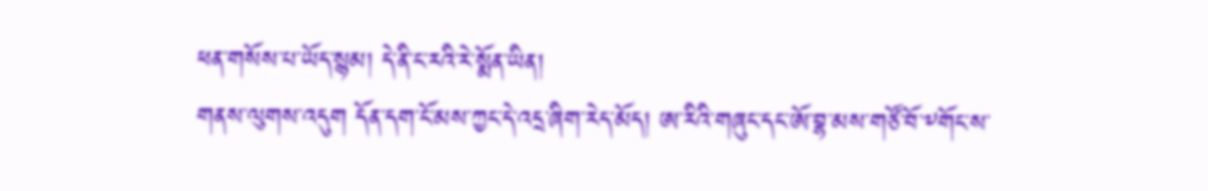ཕན་གསོས་པ་ཡོད་སྙམ། དེ་ནི་ང་རའི་རེ་སྨོན་ཡིན།
གནས་ལུགས་འདུག དོན་དག་ངོ་མས་ཀྱང་དེ་འདྲ་ཞིག་རེད་མོད། ཨ་རིའི་གཞུང་དང་ཨོ་བྷ་མས་གཙོ་བོ་༸གོང་ས་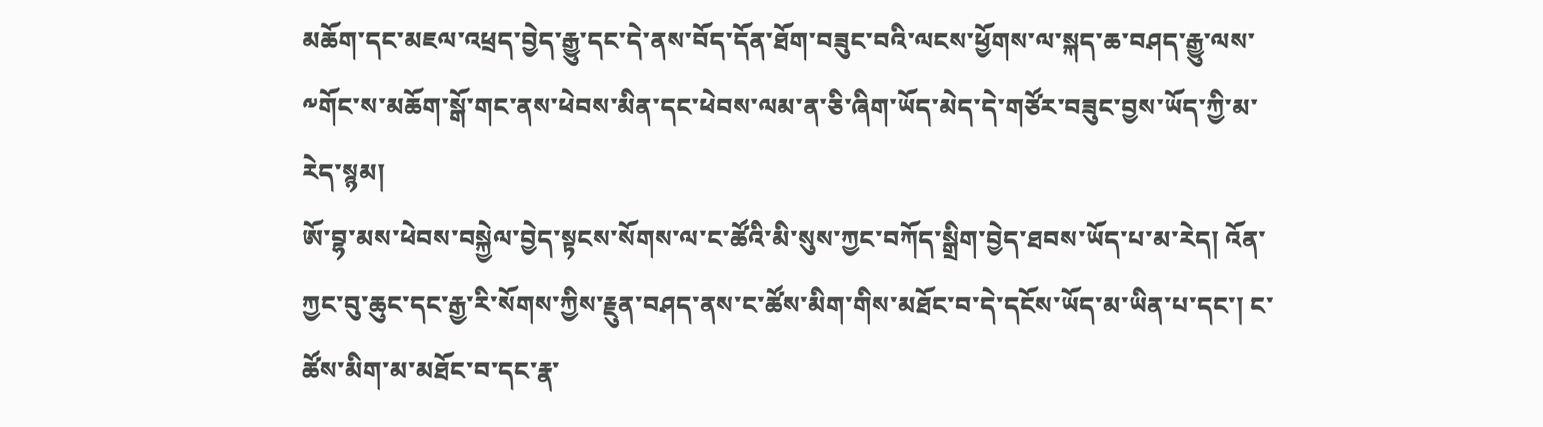མཆོག་དང་མཇལ་འཕྲད་བྱེད་རྒྱུ་དང་དེ་ནས་བོད་དོན་ཐོག་བཟུང་བའི་ལངས་ཕྱོགས་ལ་སྐད་ཆ་བཤད་རྒྱུ་ལས་༸གོང་ས་མཆོག་སྒོ་གང་ནས་ཕེབས་མིན་དང་ཕེབས་ལམ་ན་ཅི་ཞིག་ཡོད་མེད་དེ་གཙོར་བཟུང་བྱས་ཡོད་ཀྱི་མ་རེད་སྙམ།
ཨོ་བྷ་མས་ཕེབས་བསྐྱེལ་བྱེད་སྟངས་སོགས་ལ་ང་ཚོའི་མི་སུས་ཀྱང་བཀོད་སྒྲིག་བྱེད་ཐབས་ཡོད་པ་མ་རེད། འོན་ཀྱང་བུ་ཆུང་དང་རྒྱ་རི་སོགས་ཀྱིས་རྗུན་བཤད་ནས་ང་ཚོས་མིག་གིས་མཐོང་བ་དེ་དངོས་ཡོད་མ་ཡིན་པ་དང་། ང་ཚོས་མིག་མ་མཐོང་བ་དང་རྣ་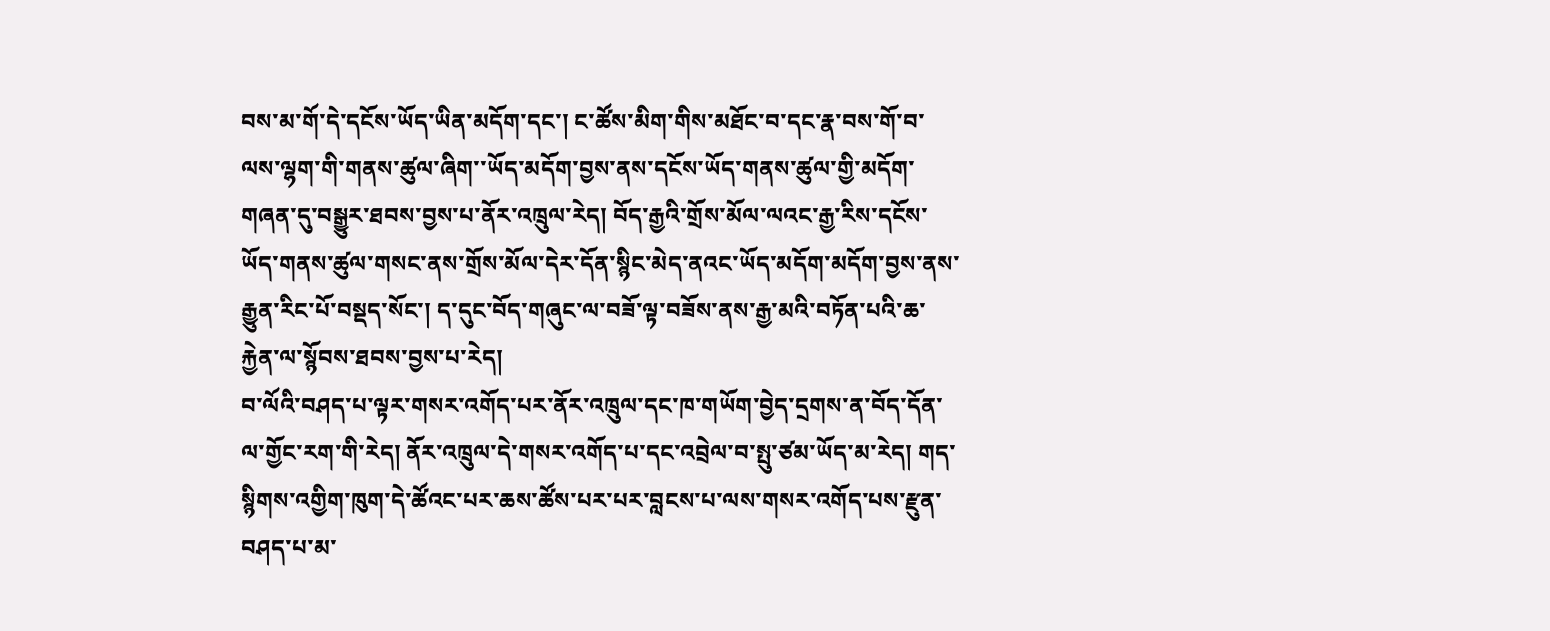བས་མ་གོ་དེ་དངོས་ཡོད་ཡིན་མདོག་དང་། ང་ཚོས་མིག་གིས་མཐོང་བ་དང་རྣ་བས་གོ་བ་ལས་ལྷག་གི་གནས་ཚུལ་ཞིག་་ཡོད་མདོག་བྱས་ནས་དངོས་ཡོད་གནས་ཚུལ་གྱི་མདོག་གཞན་དུ་བསྒྱུར་ཐབས་བྱས་པ་ནོར་འཁྲུལ་རེད། བོད་རྒྱའི་གྲོས་མོལ་ལའང་རྒྱ་རིས་དངོས་ཡོད་གནས་ཚུལ་གསང་ནས་གྲོས་མོལ་དེར་དོན་སྙིང་མེད་ནའང་ཡོད་མདོག་མདོག་བྱས་ནས་རྒྱུན་རིང་པོ་བསྡད་སོང་། ད་དུང་བོད་གཞུང་ལ་བཟོ་ལྟ་བཟོས་ནས་རྒྱ་མའི་བཏོན་པའི་ཆ་རྐྱེན་ལ་སྙོབས་ཐབས་བྱས་པ་རེད།
བ་ལོའི་བཤད་པ་ལྟར་གསར་འགོད་པར་ནོར་འཁྲུལ་དང་ཁ་གཡོག་བྱེད་དྲགས་ན་བོད་དོན་ལ་གྱོང་རག་གི་རེད། ནོར་འཁྲུལ་དེ་གསར་འགོད་པ་དང་འབྲེལ་བ་སྤུ་ཙམ་ཡོད་མ་རེད། གད་སྙིགས་འགྱིག་ཁུག་དེ་ཚོའང་པར་ཆས་ཚོས་པར་པར་བླངས་པ་ལས་གསར་འགོད་པས་རྫུན་བཤད་པ་མ་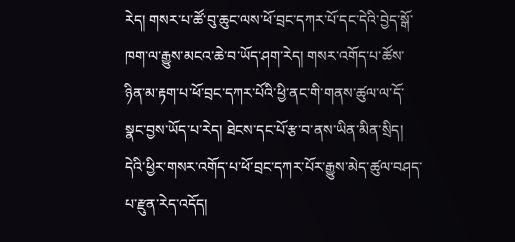རེད། གསར་པ་ཚོ་བུ་ཆུང་ལས་ཕོ་བྲང་དཀར་པོ་དང་དེའི་བྱེད་སྒོ་ཁག་ལ་རྒྱུས་མངའ་ཆེ་བ་ཡོད་ཤག་རེད། གསར་འགོད་པ་ཚོས་ཉིན་མ་རྟག་པ་ཕོ་བྲང་དཀར་པོའི་ཕྱི་ནང་གི་གནས་ཚུལ་ལ་དོ་སྣང་བྱས་ཡོད་པ་རེད། ཐེངས་དང་པོ་རྩ་བ་ནས་ཡིན་མིན་སྲིད། དེའི་ཕྱིར་གསར་འགོད་པ་ཕོ་བྲང་དཀར་པོར་རྒྱུས་མེད་ཚུལ་བཤད་པ་རྫུན་རེད་འདོད།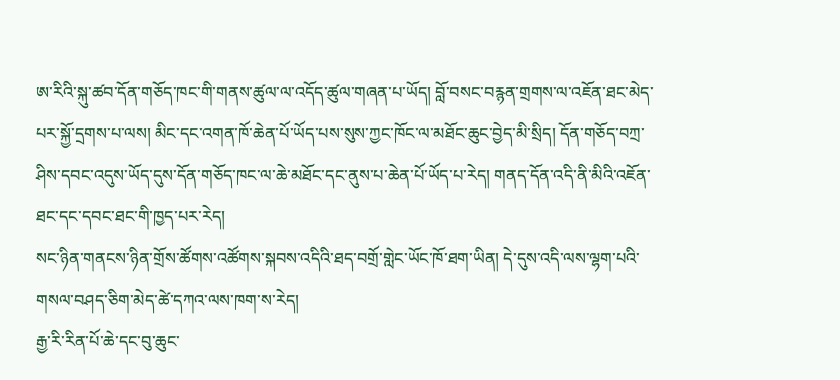ཨ་རིའི་སྐུ་ཚབ་དོན་གཅོད་ཁང་གི་གནས་ཚུལ་ལ་འདོད་ཚུལ་གཞན་པ་ཡོད། བློ་བསང་བརྙན་གྲགས་ལ་འཇོན་ཐང་མེད་པར་སྐྱོ་དྲགས་པ་ལས། མིང་དང་འགན་ཁོ་ཆེན་པོ་ཡོད་པས་སུས་ཀྱང་ཁོང་ལ་མཐོང་ཆུང་བྱེད་མི་སྲིད། དོན་གཅོད་བཀྲ་ཤིས་དབང་འདུས་ཡོད་དུས་དོན་གཅོད་ཁང་ལ་ཆེ་མཐོང་དང་ནུས་པ་ཆེན་པོ་ཡོད་པ་རེད། གནད་དོན་འདི་ནི་མིའི་འཇོན་ཐང་དང་དབང་ཐང་གི་ཁྱད་པར་རེད།
སང་ཉིན་གནངས་ཉིན་གྲོས་ཚོགས་འཚོགས་སྐབས་འདིའི་ཐད་བགྲོ་གླེང་ཡོང་ཁོ་ཐག་ཡིན། དེ་དུས་འདི་ལས་ལྷག་པའི་གསལ་བཤད་ཅིག་མེད་ཚེ་དཀའ་ལས་ཁག་ས་རེད།
རྒྱ་རི་རིན་པོ་ཆེ་དང་བུ་ཆུང་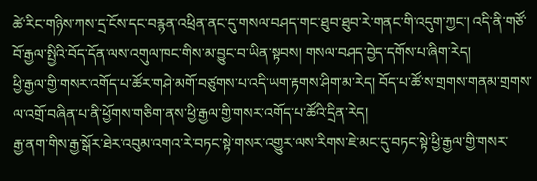ཚེ་རིང་གཉིས་ཀས་དྲ་ངོས་དང་བརྙན་འཕྲིན་ནང་དུ་གསལ་བཤད་གང་ཐུབ་ཐུབ་རེ་གནང་གི་འདུག་ཀྱང་། འདི་ནི་གཙོ་བོ་རྒྱལ་སྤྱིའི་བོད་དོན་ལས་འགུལ་ཁང་གིས་མ་བྱུང་བ་ཡིན་སྟབས། གསལ་བཤད་བྱེད་དགོས་པ་ཞིག་རེད།
ཕྱི་རྒྱལ་གྱི་གསར་འགོད་པ་ཚོར་གཤེ་མགོ་བཙུགས་པ་འདི་ཡག་རྟགས་ཤིག་མ་རེད། བོད་པ་ཚོ་ས་གྲགས་གནམ་གྲགས་ལ་འགྲོ་བཞིན་པ་ནི་ཕྱོགས་གཅིག་ནས་ཕྱི་རྒྱལ་གྱི་གསར་འགོད་པ་ཚོའི་དྲིན་རེད།
རྒྱ་ནག་གིས་རྒྱ་སྒོར་ཐེར་འབུམ་འགའ་རེ་བཏང་སྟེ་གསར་འགྱུར་ལས་རིགས་ཇེ་མང་དུ་བཏང་སྟེ་ཕྱི་རྒྱལ་གྱི་གསར་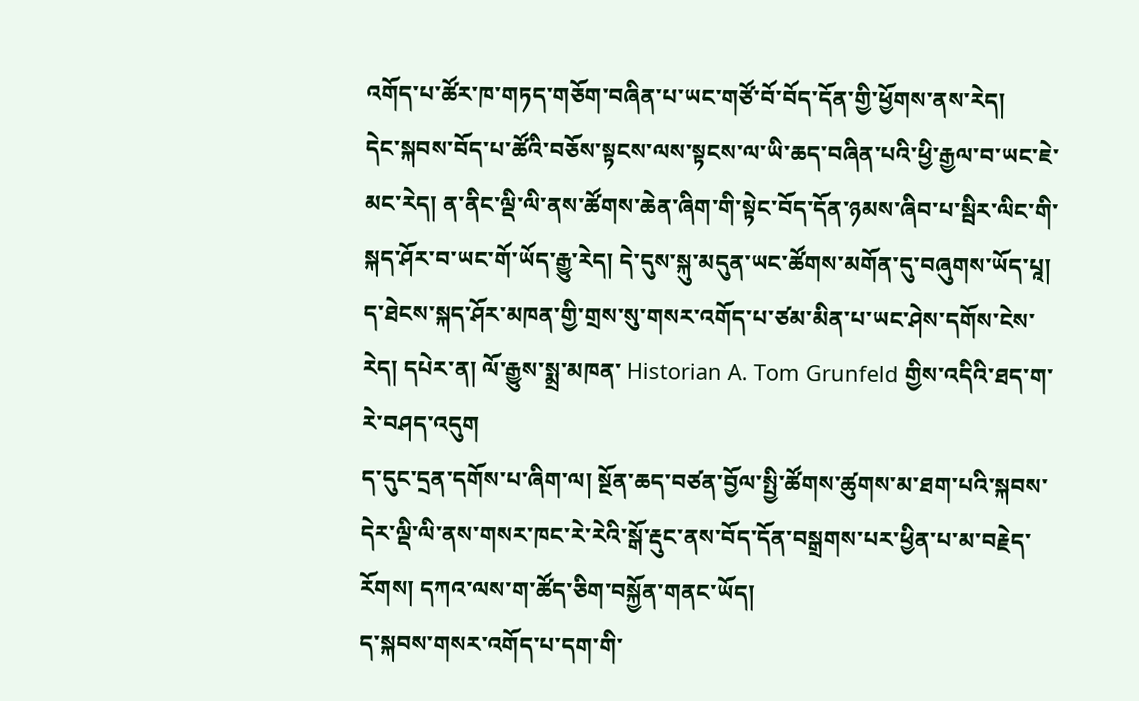འགོད་པ་ཚོར་ཁ་གཏད་གཅོག་བཞིན་པ་ཡང་གཙོ་བོ་བོད་དོན་གྱི་ཕྱོགས་ནས་རེད།
དེང་སྐབས་བོད་པ་ཚོའི་བཅོས་སྟངས་ལས་སྟངས་ལ་ཡི་ཆད་བཞིན་པའི་ཕྱི་རྒྱལ་བ་ཡང་ཇེ་མང་རེད། ན་ནིང་ལྡི་ལི་ནས་ཚོགས་ཆེན་ཞིག་གི་སྟེང་བོད་དོན་ཉམས་ཞིབ་པ་སྦིར་ལིང་གི་སྐད་ཤོར་བ་ཡང་གོ་ཡོད་རྒྱུ་རེད། དེ་དུས་སྐུ་མདུན་ཡང་ཚོགས་མགོན་དུ་བཞུགས་ཡོད་པཱ།
ད་ཐེངས་སྐད་ཤོར་མཁན་གྱི་གྲས་སུ་གསར་འགོད་པ་ཙམ་མིན་པ་ཡང་ཤེས་དགོས་ངེས་རེད། དཔེར་ན། ལོ་རྒྱུས་སྨྲ་མཁན་ Historian A. Tom Grunfeld གྱིས་འདིའི་ཐད་ག་རེ་བཤད་འདུག
ད་དུང་དྲན་དགོས་པ་ཞིག་ལ། སྔོན་ཆད་བཙན་བྱོལ་སྤྱི་ཚོགས་ཚུགས་མ་ཐག་པའི་སྐབས་དེར་ལྡི་ལི་ནས་གསར་ཁང་རེ་རེའི་སྒོ་རྡུང་ནས་བོད་དོན་བསྒྲགས་པར་ཕྱིན་པ་མ་བརྗེད་རོགས། དཀའ་ལས་ག་ཚོད་ཅིག་བསྐྱོན་གནང་ཡོད།
ད་སྐབས་གསར་འགོད་པ་དག་གི་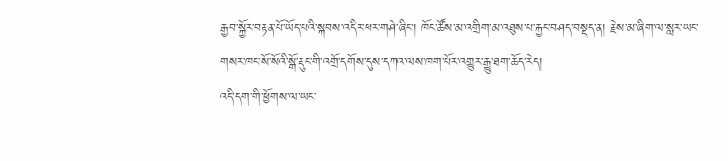རྒྱབ་སྐྱོར་བརྟན་པོ་ཡོད་པའི་སྐབས་འདིར་ཕར་གཤེ་ཞིང་། ཁོང་ཚོས་མ་འགྲིག་མ་འཐུས་པ་རྐྱང་བཤད་བསྡད་ན། རྗེས་མ་ཞིག་ལ་སླར་ཡང་གསར་ཁང་སོ་སོའི་སྒོ་རྡུང་གི་འགྲོ་དགོས་དུས་དཀའ་ལས་ཁག་པོར་འགྱུར་རྒྱུ་ཐག་ཆོད་རེད།
འདི་དག་གི་ཕྱོགས་ལ་ཡང་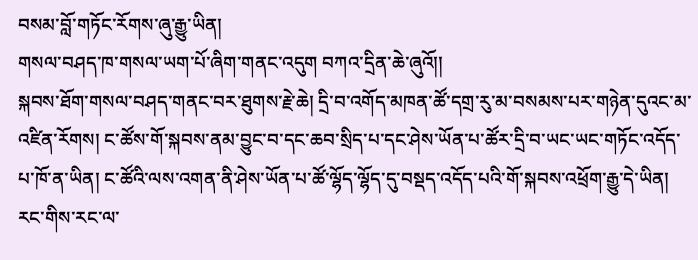བསམ་བློ་གཏོང་རོགས་ཞུ་རྒྱུ་ཡིན།
གསལ་བཤད་ཁ་གསལ་ཡག་པོ་ཞིག་གནང་འདུག བཀའ་དྲིན་ཆེ་ཞུའོ།།
སྐབས་ཐོག་གསལ་བཤད་གནང་བར་ཐུགས་རྗེ་ཆེ། དྲི་བ་འགོད་མཁན་ཚོ་དགྲ་རུ་མ་བསམས་པར་གཉེན་དུའང་མ་འཛིན་རོགས། ང་ཚོས་གོ་སྐབས་ནམ་བྱུང་བ་དང་ཆབ་སྲིད་པ་དང་ཤེས་ཡོན་པ་ཚོར་དྲི་བ་ཡང་ཡང་གཏོང་འདོད་པ་ཁོ་ན་ཡིན། ང་ཚོའི་ལས་འགན་ནི་ཤེས་ཡོན་པ་ཚོ་ལྷོད་ལྷོད་དུ་བསྡད་འདོད་པའི་གོ་སྐབས་འཕྲོག་རྒྱུ་དེ་ཡིན།
རང་གིས་རང་ལ་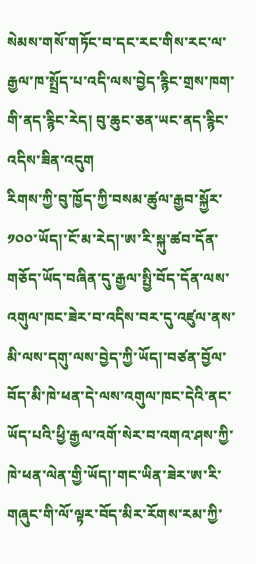སེམས་གསོ་གཏོང་བ་དང་རང་གིས་རང་ལ་རྒྱལ་ཁ་སྤྲོད་པ་འདི་ལས་བྱེད་རྙིང་གྲས་ཁག་གི་ནད་རྙིང་རེད། བུ་ཆུང་ཅན་ཡང་ནད་རྙིང་འདིས་ཟིན་འདུག
རིགས་ཀྱི་བུ་ཁྱོད་ཀྱི་བསམ་ཚུལ་རྒྱབ་སྐྱོར་༡༠༠་ཡོད།་ངོ་མ་རེད།་ཨ་རི་སྐུ་ཚབ་དོན་གཅོད་ཡོད་བཞིན་དུ་རྒྱལ་སྤྱི་བོད་དོན་ལས་འགུལ་ཁང་ཟེར་བ་འདིས་བར་དུ་འཛུལ་ནས་མི་ལས་དགུ་ལས་བྱེད་ཀྱི་ཡོད།་བཙན་བྱོལ་བོད་མི་ཁེ་ཕན་དེ་ལས་འགུལ་ཁང་དེའི་ནང་ཡོད་པའི་ཕྱི་རྒྱལ་འགོ་སེར་བ་འགའ་ཤས་ཀྱི་ཁེ་ཕན་ལེན་གྱི་ཡོད།་གང་ཡིན་ཟེར་ཨ་རི་གཞུང་གི་ལོ་ལྟར་བོད་མིར་རོགས་རམ་ཀྱི་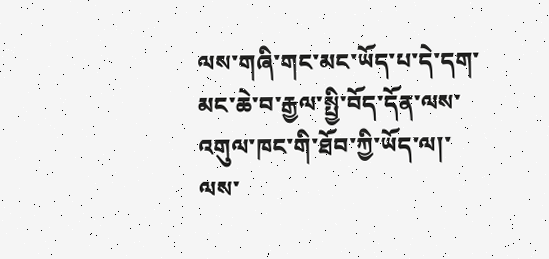ལས་གཞི་གང་མང་ཡོད་པ་དེ་དག་མང་ཆེ་བ་རྒྱལ་སྤྱི་བོད་དོན་ལས་འགུལ་ཁང་གི་ཐོབ་ཀྱི་ཡོད་ལ།་ལས་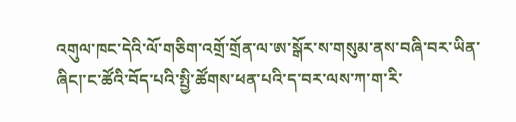འགུལ་ཁང་དེའི་ལོ་གཅིག་འགྲོ་གྲོན་ལ་ཨ་སྒོར་ས་གསུམ་ནས་བཞི་བར་ཡིན་ཞིང།་ང་ཚོའི་བོད་པའི་སྤྱི་ཚོགས་ཕན་པའི་ད་བར་ལས་ཀ་ག་རི་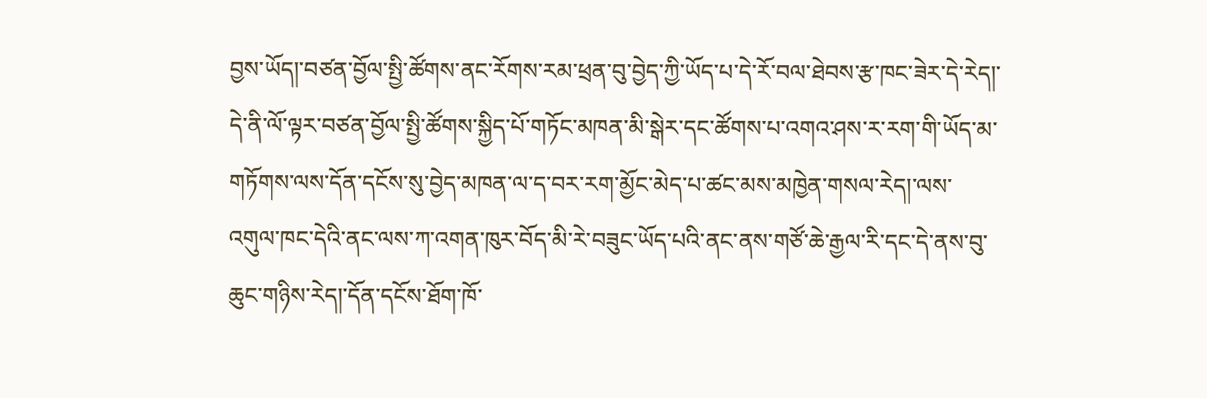བྱས་ཡོད།་བཙན་བྱོལ་སྤྱི་ཚོགས་ནང་རོགས་རམ་ཕྲན་བུ་བྱེད་ཀྱི་ཡོད་པ་དེ་རོ་བལ་ཐེབས་རྩ་ཁང་ཟེར་དེ་རེད།་དེ་ནི་ལོ་ལྟར་བཙན་བྱོལ་སྤྱི་ཚོགས་སྐྱིད་པོ་གཏོང་མཁན་མི་སྒེར་དང་ཚོགས་པ་འགའ་ཤས་ར་རག་གི་ཡོད་མ་གཏོགས་ལས་དོན་དངོས་སུ་བྱེད་མཁན་ལ་ད་བར་རག་མྱོང་མེད་པ་ཚང་མས་མཁྱེན་གསལ་རེད།་ལས་འགུལ་ཁང་དེའི་ནང་ལས་ཀ་འགན་ཁུར་བོད་མི་རེ་བཟུང་ཡོད་པའི་ནང་ནས་གཙོ་ཆེ་རྒྱལ་རི་དང་དེ་ནས་བུ་ཆུང་གཉིས་རེད།་དོན་དངོས་ཐོག་ཁོ་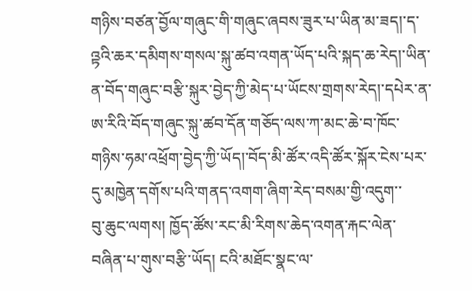གཉིས་བཙན་བྱོལ་གཞུང་གི་གཞུང་ཞབས་ཟུར་པ་ཡིན་མ་ཟད།་ད་འྟའི་ཆར་དམིགས་གསལ་སྐུ་ཚབ་འགན་ཡོད་པའི་སྐད་ཆ་རེད།་ཡིན་ན་བོད་གཞུང་བརྩི་སྐུར་བྱེད་ཀྱི་མེད་པ་ཡོངས་གྲགས་རེད།་དཔེར་ན་ཨ་རིའི་བོད་གཞུང་སྐུ་ཚབ་དོན་གཅོད་ལས་ཀ་མང་ཆེ་བ་ཁོང་གཉིས་ཧམ་འཕྲོག་བྱེད་ཀྱི་ཡོད།་བོད་མི་ཚོར་འདི་ཚོར་སྐོར་ངེས་པར་དུ་མཁྱེན་དགོས་པའི་གནད་འགག་ཞིག་རེད་བསམ་གྱི་འདུག་་
བུ་ཆུང་ལགས། ཁྱོད་ཚོས་རང་མི་རིགས་ཆེད་འགན་རྐང་ལེན་བཞིན་པ་གུས་བརྩི་ཡོད། ངའི་མཐོང་སྣང་ལ་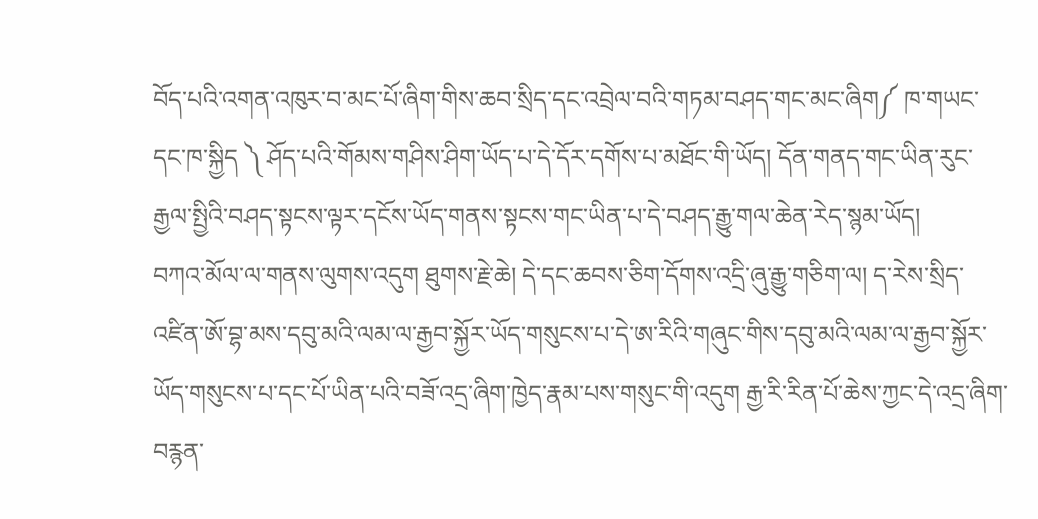བོད་པའི་འགན་འཁུར་བ་མང་པོ་ཞིག་གིས་ཆབ་སྲིད་དང་འབྲེལ་བའི་གཏམ་བཤད་གང་མང་ཞིག༼ ཁ་གཡང་དང་ཁ་སྐྱིད ༽ ཤོད་པའི་གོམས་གཤིས་ཤིག་ཡོད་པ་དེ་དོར་དགོས་པ་མཐོང་གི་ཡོད། དོན་གནད་གང་ཡིན་རུང་རྒྱལ་སྤྱིའི་བཤད་སྟངས་ལྟར་དངོས་ཡོད་གནས་སྟངས་གང་ཡིན་པ་དེ་བཤད་རྒྱུ་གལ་ཆེན་རེད་སྙམ་ཡོད།
བཀའ་མོལ་ལ་གནས་ལུགས་འདུག ཐུགས་རྗེ་ཆེ། དེ་དང་ཆབས་ཅིག་དོགས་འདྲི་ཞུ་རྒྱུ་གཅིག་ལ། ད་རེས་སྲིད་འཛིན་ཨོ་བྷ་མས་དབུ་མའི་ལམ་ལ་རྒྱབ་སྐྱོར་ཡོད་གསུངས་པ་དེ་ཨ་རིའི་གཞུང་གིས་དབུ་མའི་ལམ་ལ་རྒྱབ་སྐྱོར་ཡོད་གསུངས་པ་དང་པོ་ཡིན་པའི་བཟོ་འདྲ་ཞིག་ཁྱེད་རྣམ་པས་གསུང་གི་འདུག རྒྱ་རི་རིན་པོ་ཆེས་ཀྱང་དེ་འདྲ་ཞིག་བརྙན་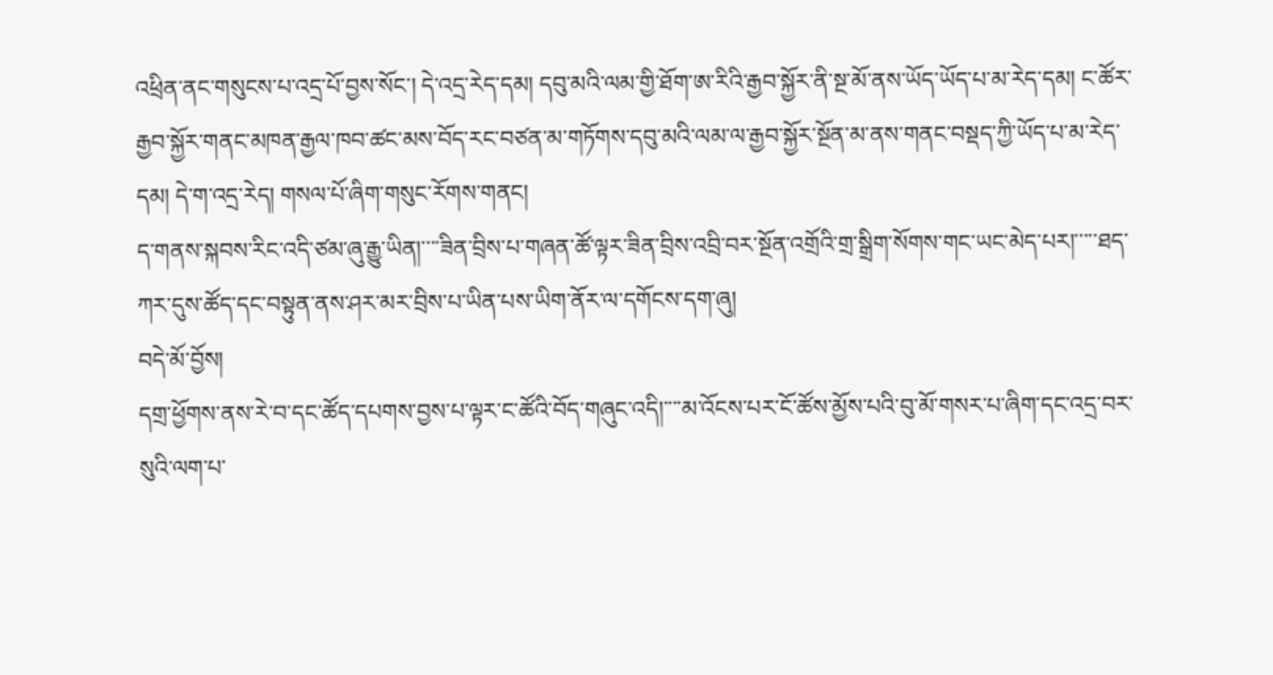འཕྲིན་ནང་གསུངས་པ་འདྲ་པོ་བྱས་སོང་། དེ་འདྲ་རེད་དམ། དབུ་མའི་ལམ་གྱི་ཐོག་ཨ་རིའི་རྒྱབ་སྐྱོར་ནི་སྔ་མོ་ནས་ཡོད་ཡོད་པ་མ་རེད་དམ། ང་ཚོར་རྒྱབ་སྐྱོར་གནང་མཁན་རྒྱལ་ཁབ་ཚང་མས་བོད་རང་བཙན་མ་གཏོགས་དབུ་མའི་ལམ་ལ་རྒྱབ་སྐྱོར་སྔོན་མ་ནས་གནང་བསྡད་ཀྱི་ཡོད་པ་མ་རེད་དམ། དེ་ག་འདྲ་རེད། གསལ་པོ་ཞིག་གསུང་རོགས་གནང།
ད་གནས་སྐབས་རིང་འདི་ཙམ་ཞུ་རྒྱུ་ཡིན།་་་་ཟིན་བྲིས་པ་གཞན་ཚོ་ལྟར་ཟིན་བྲིས་འབྲི་བར་སྔོན་འགྲོའི་གྲ་སྒྲིག་སོགས་གང་ཡང་མེད་པར།་་་་་ཐད་ཀར་དུས་ཚོད་དང་བསྟུན་ནས་ཤར་མར་བྲིས་པ་ཡིན་པས་ཡིག་ནོར་ལ་དགོངས་དག་ཞུ།
བདེ་མོ་བྱོས།
དགྲ་ཕྱོགས་ནས་རེ་བ་དང་ཚོད་དཔགས་བྱས་པ་ལྟར་ང་ཚོའི་བོད་གཞུང་འདི།་་་་མ་འོངས་པར་ངོ་ཚོས་མྱོས་པའི་བུ་མོ་གསར་པ་ཞིག་དང་འདྲ་བར་སུའི་ལག་པ་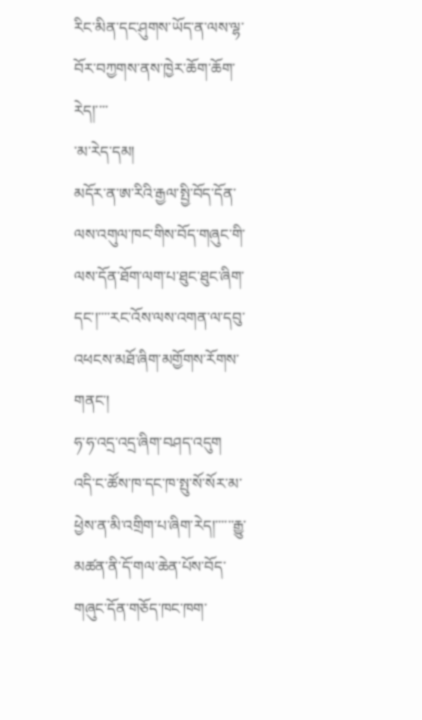རིང་མིན་དང་ཤུགས་ཡོད་ན་ལས་ལྷ་བོར་བཀྱགས་ནས་ཁྱེར་ཆོག་ཆོག་རེད།་་་་
་མ་རེད་དམ།
མདོར་ན་ཨ་རིའི་རྒྱལ་སྤྱི་བོད་དོན་ལས་འགུལ་ཁང་གིས་བོད་གཞུང་གི་ལས་དོན་ཐོག་ལག་པ་ཐུང་ཐུང་ཞིག་དང་།་་་་རང་འོས་ལས་འགན་ལ་དབུ་འཕངས་མཐོ་ཞིག་མགྱོགས་རོགས་གནང་།
ཧ་ཧ་འདྲ་འདྲ་ཞིག་བཤད་འདུག
འདི་ང་ཚོས་ཁ་དང་ཁ་སྤུ་སོ་སོར་མ་ཕྱེས་ན་མི་འགྲིག་པ་ཞིག་རེད།་་་་་་རྒྱུ་མཚན་ནི་དོ་གལ་ཆེན་པོས་བོད་གཞུང་དོན་གཅོད་ཁང་ཁག་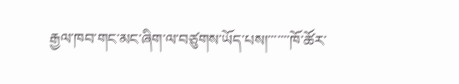རྒྱལ་ཁབ་གང་མང་ཞིག་ལ་བཙུགས་ཡོད་པས།་་་་་་་ཁོ་ཚོར་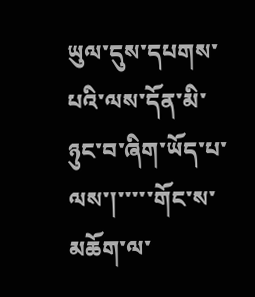ཡུལ་དུས་དཔགས་པའི་ལས་དོན་མི་ཉུང་བ་ཞིག་ཡོད་པ་ལས་།་་་་་གོང་ས་མཆོག་ལ་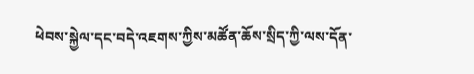ཕེབས་སྐྱེལ་དང་བདེ་འཇགས་ཀྱིས་མཚོན་ཆོས་སྲིད་ཀྱི་ལས་དོན་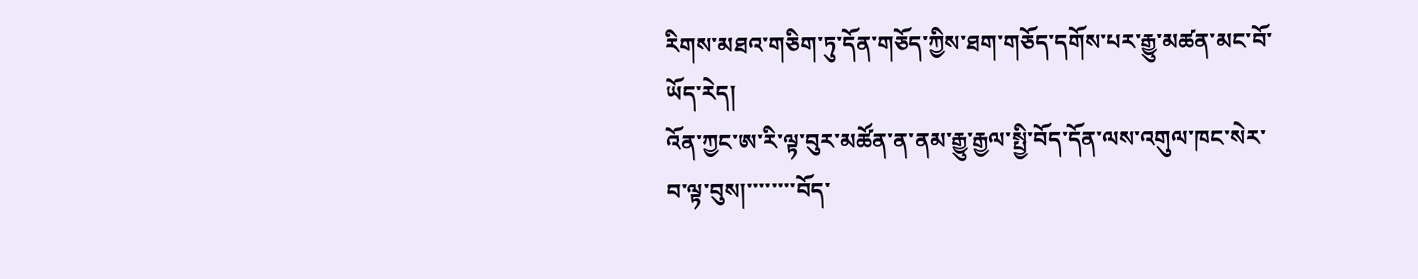རིགས་མཐའ་གཅིག་ཏུ་དོན་གཅོད་ཀྱིས་ཐག་གཅོད་དགོས་པར་རྒྱུ་མཚན་མང་བོ་ཡོད་རེད།
འོན་ཀྱང་ཨ་རི་ལྟ་བུར་མཚོན་ན་ནམ་རྒྱུ་རྒྱལ་སྤྱི་བོད་དོན་ལས་འགུལ་ཁང་སེར་བ་ལྟ་བུས།་་་་་་་་བོད་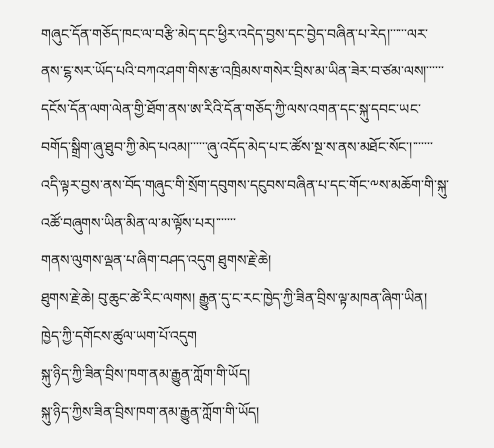གཞུང་དོན་གཅོད་ཁང་ལ་བརྩི་མེད་དང་ཕྱིར་འདེད་བྱས་དང་བྱེད་བཞིན་པ་རེད།་་་་་་ལར་ནས་ངྷ་སར་ཡོད་པའི་བཀའ་ཤག་གིས་རྩ་འཁྲིམས་གསེར་བྲིས་མ་ཡིན་ཟེར་བ་ཙམ་ལས།་་་་་་དངོས་དོན་ལག་ལེན་གྱི་ཐོག་ནས་ཨ་རིའི་དོན་གཅོད་ཀྱི་ལས་འགན་དང་སྐུ་དབང་ཡང་བགོད་སྒྲིག་ཞུ་ཐུབ་ཀྱི་མེད་པའམ།་་་་་་ཞུ་འདོད་མེད་པ་ང་ཚོས་སྔ་ས་ནས་མཐོང་སོང་།་་་་་་་འདི་ལྟར་བྱས་ནས་བོད་གཞུང་གི་སྲོག་དབུགས་དངུབས་བཞིན་པ་དང་གོང་༸ས་མཆོག་གི་སྐུ་འཚོ་བཞུགས་ཡིན་མིན་ལ་མ་ལྟོས་པར།་་་་་་་
གནས་ལུགས་ལྡན་པ་ཞིག་བཤད་འདུག ཐུགས་རྗེ་ཆེ།
ཐུགས་རྗེ་ཆེ། བུ་ཆུང་ཚེ་རིང་ལགས། རྒྱུན་དུ་ང་རང་ཁྱེད་ཀྱི་ཟིན་བྲིས་ལྟ་མཁན་ཞིག་ཡིན། ཁྱེད་ཀྱི་དགོངས་ཚུལ་ཡག་པོ་འདུག
སྐུ་ཉིད་ཀྱི་ཟིན་བྲིས་ཁག་ནམ་རྒྱུན་ཀློག་གི་ཡོད།
སྐུ་ཉིད་ཀྱིས་ཟིན་བྲིས་ཁག་ནམ་རྒྱུན་ཀློག་གི་ཡོད།